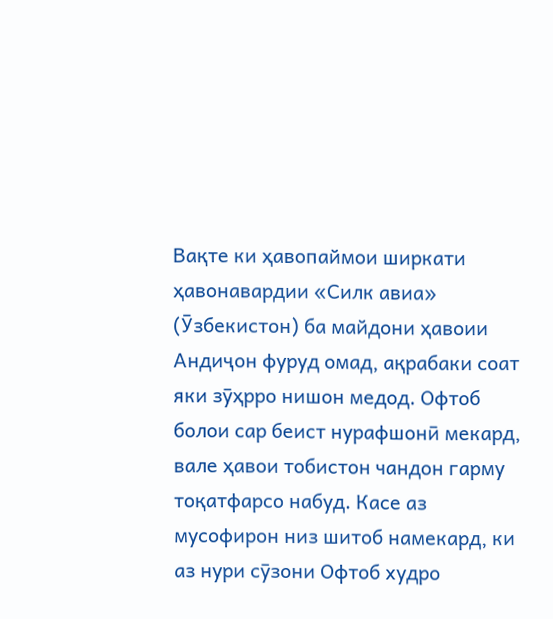Вақте ки ҳавопаймои ширкати ҳавонавардии «Силк авиа» (Ӯзбекистон) ба майдони ҳавоии Андиҷон фуруд омад, ақрабаки соат яки зӯҳрро нишон медод. Офтоб болои сар беист нурафшонӣ мекард, вале ҳавои тобистон чандон гарму тоқатфарсо набуд. Касе аз мусофирон низ шитоб намекард, ки аз нури сӯзони Офтоб худро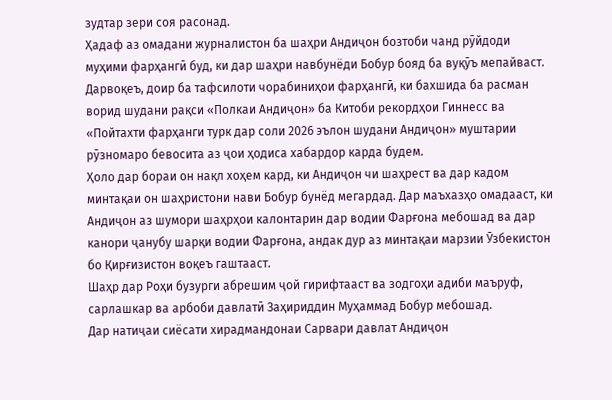зудтар зери соя расонад.
Ҳадаф аз омадани журналистон ба шаҳри Андиҷон бозтоби чанд рӯйдоди муҳими фарҳангӣ буд, ки дар шаҳри навбунёди Бобур бояд ба вуқӯъ мепайваст. Дарвоқеъ, доир ба тафсилоти чорабиниҳои фарҳангӣ, ки бахшида ба расман ворид шудани рақси «Полкаи Андиҷон» ба Китоби рекордҳои Гиннесс ва «Пойтахти фарҳанги турк дар соли 2026 эълон шудани Андиҷон» муштарии рӯзномаро бевосита аз ҷои ҳодиса хабардор карда будем.
Ҳоло дар бораи он нақл хоҳем кард, ки Андиҷон чи шаҳрест ва дар кадом минтақаи он шаҳристони нави Бобур бунёд мегардад. Дар маъхазҳо омадааст, ки Андиҷон аз шумори шаҳрҳои калонтарин дар водии Фарғона мебошад ва дар канори ҷанубу шарқи водии Фарғона, андак дур аз минтақаи марзии Ӯзбекистон бо Қирғизистон воқеъ гаштааст.
Шаҳр дар Роҳи бузурги абрешим ҷой гирифтааст ва зодгоҳи адиби маъруф, сарлашкар ва арбоби давлатӣ Заҳириддин Муҳаммад Бобур мебошад.
Дар натиҷаи сиёсати хирадмандонаи Сарвари давлат Андиҷон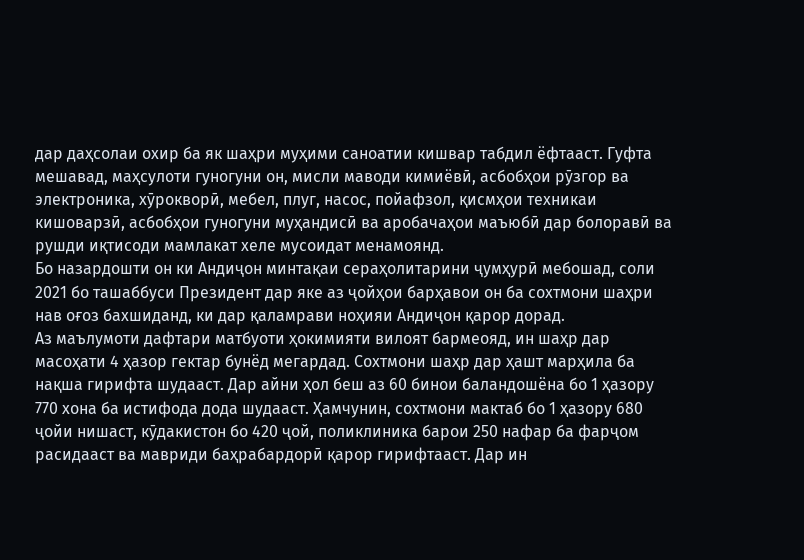дар даҳсолаи охир ба як шаҳри муҳими саноатии кишвар табдил ёфтааст. Гуфта мешавад, маҳсулоти гуногуни он, мисли маводи кимиёвӣ, асбобҳои рӯзгор ва электроника, хӯрокворӣ, мебел, плуг, насос, пойафзол, қисмҳои техникаи кишоварзӣ, асбобҳои гуногуни муҳандисӣ ва аробачаҳои маъюбӣ дар болоравӣ ва рушди иқтисоди мамлакат хеле мусоидат менамоянд.
Бо назардошти он ки Андиҷон минтақаи сераҳолитарини ҷумҳурӣ мебошад, соли 2021 бо ташаббуси Президент дар яке аз ҷойҳои барҳавои он ба сохтмони шаҳри нав оғоз бахшиданд, ки дар қаламрави ноҳияи Андиҷон қарор дорад.
Аз маълумоти дафтари матбуоти ҳокимияти вилоят бармеояд, ин шаҳр дар масоҳати 4 ҳазор гектар бунёд мегардад. Сохтмони шаҳр дар ҳашт марҳила ба нақша гирифта шудааст. Дар айни ҳол беш аз 60 бинои баландошёна бо 1 ҳазору 770 хона ба истифода дода шудааст. Ҳамчунин, сохтмони мактаб бо 1 ҳазору 680 ҷойи нишаст, кӯдакистон бо 420 ҷой, поликлиника барои 250 нафар ба фарҷом расидааст ва мавриди баҳрабардорӣ қарор гирифтааст. Дар ин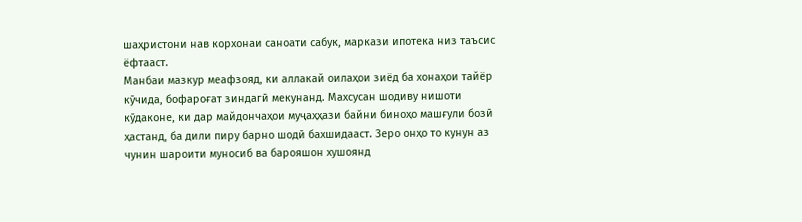шаҳристони нав корхонаи саноати сабук, маркази ипотека низ таъсис ёфтааст.
Манбаи мазкур меафзояд, ки аллакай оилаҳои зиёд ба хонаҳои тайёр кӯчида, бофароғат зиндагӣ мекунанд. Махсусан шодиву нишоти кӯдаконе, ки дар майдончаҳои муҷаҳҳази байни биноҳо машғули бозӣ ҳастанд, ба дили пиру барно шодӣ бахшидааст. Зеро онҳо то кунун аз чунин шароити муносиб ва барояшон хушоянд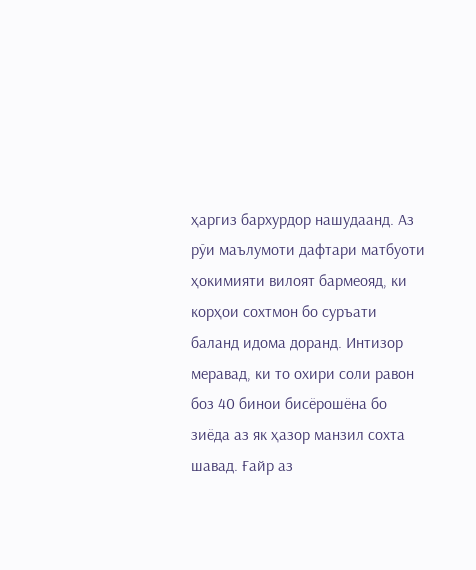ҳаргиз бархурдор нашудаанд. Аз рӯи маълумоти дафтари матбуоти ҳокимияти вилоят бармеояд, ки корҳои сохтмон бо суръати баланд идома доранд. Интизор меравад, ки то охири соли равон боз 40 бинои бисёрошёна бо зиёда аз як ҳазор манзил сохта шавад. Ғайр аз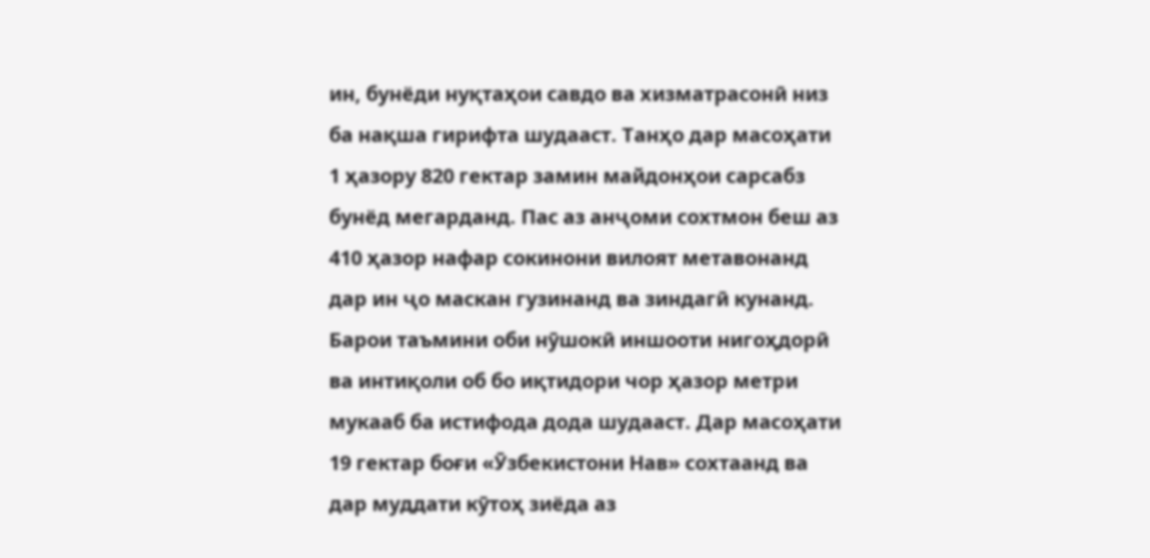ин, бунёди нуқтаҳои савдо ва хизматрасонӣ низ ба нақша гирифта шудааст. Танҳо дар масоҳати 1 ҳазору 820 гектар замин майдонҳои сарсабз бунёд мегарданд. Пас аз анҷоми сохтмон беш аз 410 ҳазор нафар сокинони вилоят метавонанд дар ин ҷо маскан гузинанд ва зиндагӣ кунанд.
Барои таъмини оби нӯшокӣ иншооти нигоҳдорӣ ва интиқоли об бо иқтидори чор ҳазор метри мукааб ба истифода дода шудааст. Дар масоҳати 19 гектар боғи «Ӯзбекистони Нав» сохтаанд ва дар муддати кӯтоҳ зиёда аз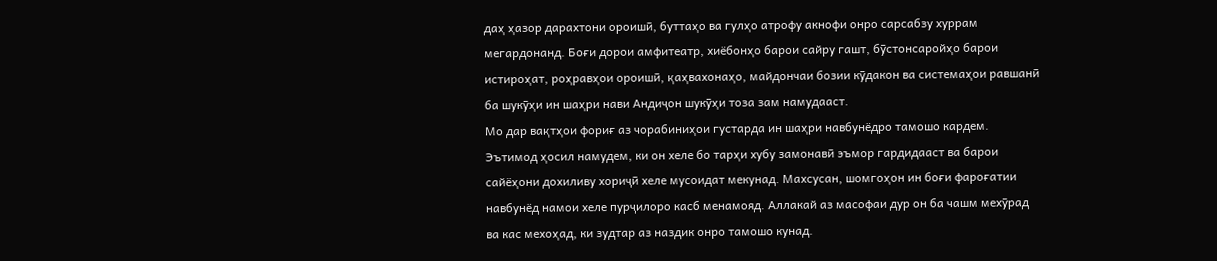даҳ ҳазор дарахтони ороишӣ, буттаҳо ва гулҳо атрофу акнофи онро сарсабзу хуррам мегардонанд. Боғи дорои амфитеатр, хиёбонҳо барои сайру гашт, бӯстонсаройҳо барои истироҳат, роҳравҳои ороишӣ, қаҳвахонаҳо, майдончаи бозии кӯдакон ва системаҳои равшанӣ ба шукӯҳи ин шаҳри нави Андиҷон шукӯҳи тоза зам намудааст.
Мо дар вақтҳои фориғ аз чорабиниҳои густарда ин шаҳри навбунёдро тамошо кардем. Эътимод ҳосил намудем, ки он хеле бо тарҳи хубу замонавӣ эъмор гардидааст ва барои сайёҳони дохиливу хориҷӣ хеле мусоидат мекунад. Махсусан, шомгоҳон ин боғи фароғатии навбунёд намои хеле пурҷилоро касб менамояд. Аллакай аз масофаи дур он ба чашм мехӯрад ва кас мехоҳад, ки зудтар аз наздик онро тамошо кунад.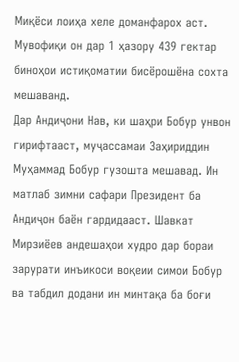Миқёси лоиҳа хеле доманфарох аст. Мувофиқи он дар 1 ҳазору 439 гектар биноҳои истиқоматии бисёрошёна сохта мешаванд.
Дар Андиҷони Нав, ки шаҳри Бобур унвон гирифтааст, муҷассамаи Заҳириддин Муҳаммад Бобур гузошта мешавад. Ин матлаб зимни сафари Президент ба Андиҷон баён гардидааст. Шавкат Мирзиёев андешаҳои худро дар бораи зарурати инъикоси воқеии симои Бобур ва табдил додани ин минтақа ба боғи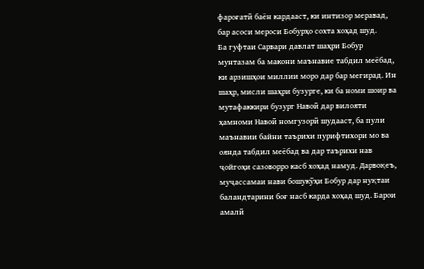фароғатӣ баён кардааст, ки интизор меравад, бар асоси мероси Бобурҳо сохта хоҳад шуд.
Ба гуфтаи Сарвари давлат шаҳри Бобур мунтазам ба макони маънавие табдил меёбад, ки арзишҳои миллии моро дар бар мегирад. Ин шаҳр, мисли шаҳри бузурге, ки ба номи шоир ва мутафаккири бузург Навоӣ дар вилояти ҳамноми Навоӣ номгузорӣ шудааст, ба пули маънавии байни таърихи пурифтихори мо ва оянда табдил меёбад ва дар таърихи нав ҷойгоҳи сазоворро касб хоҳад намуд. Дарвоқеъ, муҷассамаи нави бошукӯҳи Бобур дар нуқтаи баландтарини боғ насб карда хоҳад шуд. Барои амалӣ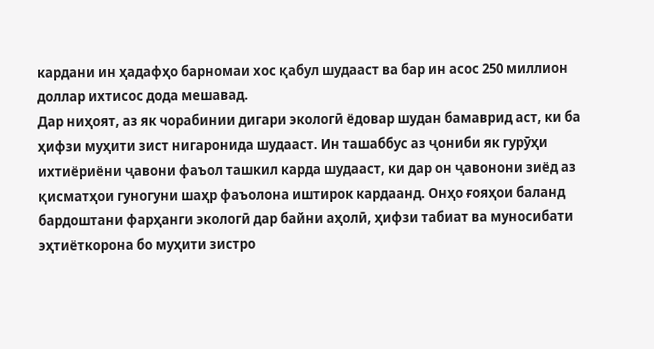кардани ин ҳадафҳо барномаи хос қабул шудааст ва бар ин асос 250 миллион доллар ихтисос дода мешавад.
Дар ниҳоят, аз як чорабинии дигари экологӣ ёдовар шудан бамаврид аст, ки ба ҳифзи муҳити зист нигаронида шудааст. Ин ташаббус аз ҷониби як гурӯҳи ихтиёриёни ҷавони фаъол ташкил карда шудааст, ки дар он ҷавонони зиёд аз қисматҳои гуногуни шаҳр фаъолона иштирок кардаанд. Онҳо ғояҳои баланд бардоштани фарҳанги экологӣ дар байни аҳолӣ, ҳифзи табиат ва муносибати эҳтиёткорона бо муҳити зистро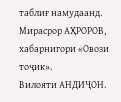таблиғ намудаанд.
Мирасрор АҲРОРОВ,
хабарнигори «Овози тоҷик».
Вилояти АНДИҶОН.